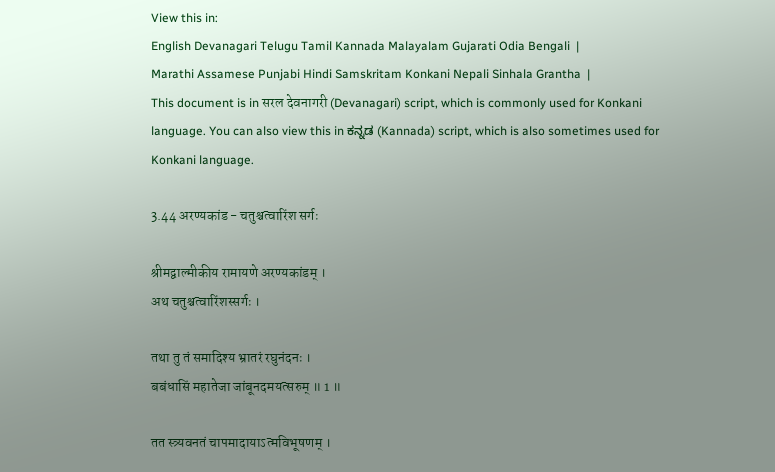View this in:
English Devanagari Telugu Tamil Kannada Malayalam Gujarati Odia Bengali  |
Marathi Assamese Punjabi Hindi Samskritam Konkani Nepali Sinhala Grantha  |
This document is in सरल देवनागरी (Devanagari) script, which is commonly used for Konkani language. You can also view this in ಕನ್ನಡ (Kannada) script, which is also sometimes used for Konkani language.

3.44 अरण्यकांड - चतुश्चत्वारिंश सर्गः

श्रीमद्वाल्मीकीय रामायणे अरण्यकांडम् ।
अथ चतुश्चत्वारिंशस्सर्गः ।

तथा तु तं समादिश्य भ्रातरं रघुनंदनः ।
बबंधासिं महातेजा जांबूनदमयत्सरुम् ॥ 1 ॥

तत स्त्र्यवनतं चापमादायाऽत्मविभूषणम् ।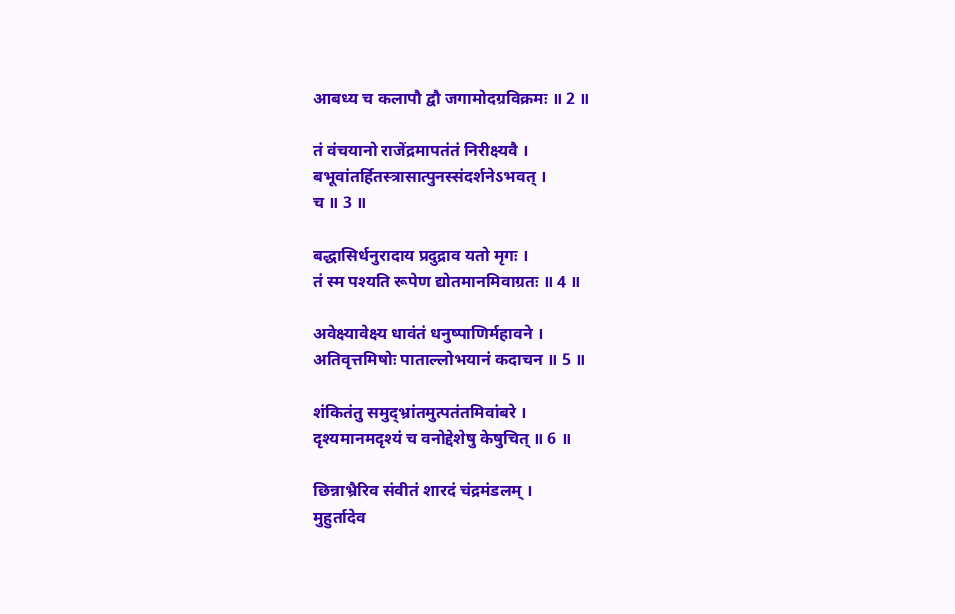आबध्य च कलापौ द्वौ जगामोदग्रविक्रमः ॥ 2 ॥

तं वंचयानो राजेंद्रमापतंतं निरीक्ष्यवै ।
बभूवांतर्हितस्त्रासात्पुनस्संदर्शनेऽभवत् ।
च ॥ 3 ॥

बद्धासिर्धनुरादाय प्रदुद्राव यतो मृगः ।
तं स्म पश्यति रूपेण द्योतमानमिवाग्रतः ॥ 4 ॥

अवेक्ष्यावेक्ष्य धावंतं धनुष्पाणिर्महावने ।
अतिवृत्तमिषोः पाताल्लोभयानं कदाचन ॥ 5 ॥

शंकितंतु समुद्भ्रांतमुत्पतंतमिवांबरे ।
दृश्यमानमदृश्यं च वनोद्देशेषु केषुचित् ॥ 6 ॥

छिन्नाभ्रैरिव संवीतं शारदं चंद्रमंडलम् ।
मुहुर्तादेव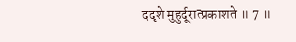ददृशे मुहुर्दूरात्प्रकाशते ॥ 7 ॥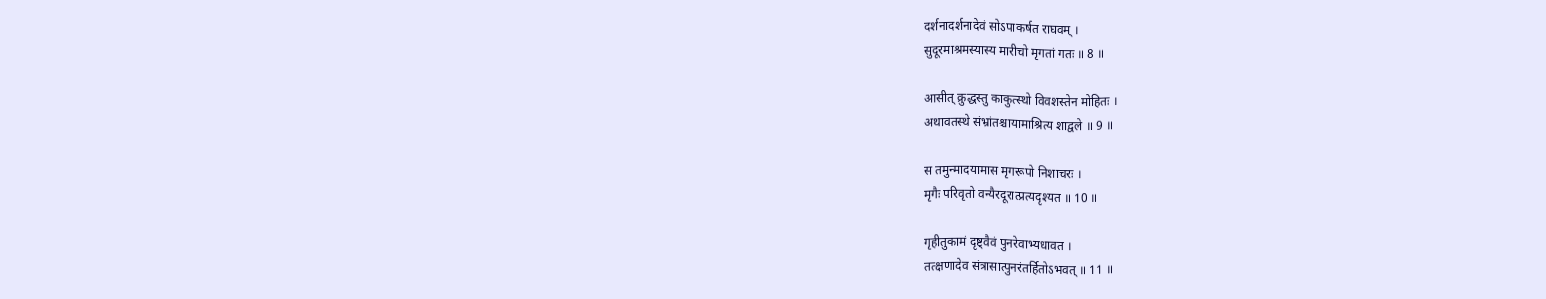दर्शनादर्शनादेवं सोऽपाकर्षत राघवम् ।
सुदूरमाश्रमस्यास्य मारीचो मृगतां गतः ॥ 8 ॥

आसीत् क्रुद्धस्तु काकुत्स्थो विवशस्तेन मोहितः ।
अथावतस्थे संभ्रांतश्चायामाश्रित्य शाद्वले ॥ 9 ॥

स तमुन्मादयामास मृगरूपो निशाचरः ।
मृगैः परिवृतो वन्यैरदूरात्प्रत्यदृश्यत ॥ 10 ॥

गृहीतुकामं दृष्ट्वैवं पुनरेवाभ्यधावत ।
तत्क्षणादेव संत्रासात्पुनरंतर्हितोऽभवत् ॥ 11 ॥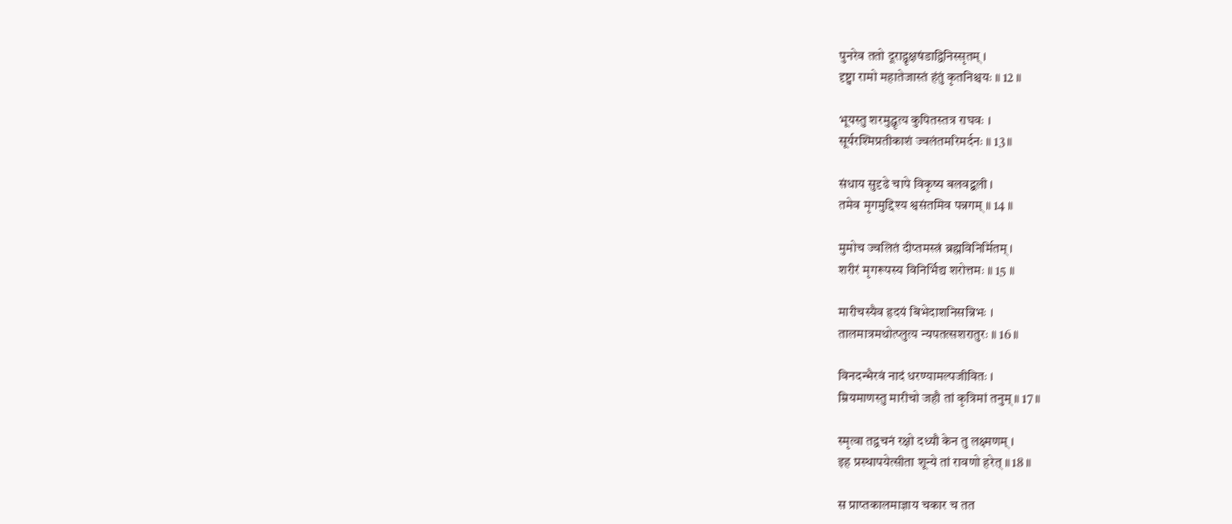पुनरेव ततो दूराद्वृक्षषंडाद्विनिस्सृतम् ।
दृष्ट्वा रामो महातेजास्तं हंतुं कृतनिश्चयः ॥ 12 ॥

भूयस्तु शरमुद्धृत्य कुपितस्तत्र राघवः ।
सूर्यरश्मिप्रतीकाशं ज्वलंतमरिमर्दनः ॥ 13 ॥

संधाय सुदृढे चापे विकृष्य बलवद्बली ।
तमेव मृगमुद्दिश्य श्वसंतमिव पन्नगम् ॥ 14 ॥

मुमोच ज्वलितं दीप्तमस्त्रं ब्रह्मविनिर्मितम् ।
शरीरं मृगरूपस्य विनिर्भिद्य शरोत्तमः ॥ 15 ॥

मारीचस्यैव हृदयं बिभेदाशनिसन्निभः ।
तालमात्रमथोत्प्लुत्य न्यपतत्सशरातुरः ॥ 16 ॥

विनदन्भैरवं नादं धरण्यामल्पजीवितः ।
म्रियमाणस्तु मारीचो जहौ तां कृत्रिमां तनुम् ॥ 17 ॥

स्मृत्वा तद्वचनं रक्षो दध्यौ केन तु लक्ष्मणम् ।
इह प्रस्थापयेत्सीता शून्ये तां रावणो हरेत् ॥ 18 ॥

स प्राप्तकालमाज्ञाय चकार च तत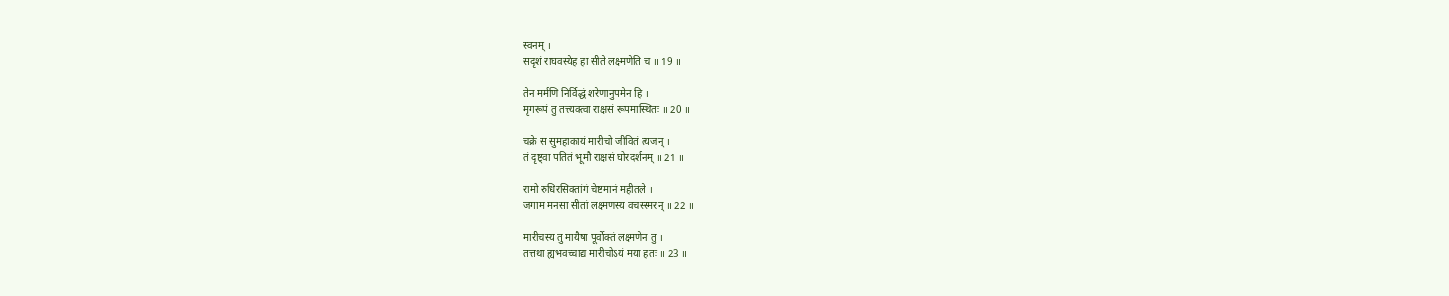स्वनम् ।
सदृशं राघवस्येह हा सीते लक्ष्मणेति च ॥ 19 ॥

तेन मर्मणि निर्विद्धं शरेणानुपमेन हि ।
मृगरूपं तु तत्त्यक्त्वा राक्षसं रूपमास्थितः ॥ 20 ॥

चक्रे स सुमहाकायं मारीचो जीवितं त्यजन् ।
तं दृष्ट्वा पतितं भूमौ राक्षसं घोरदर्शनम् ॥ 21 ॥

रामो रुधिरसिक्तांगं चेष्टमानं महीतले ।
जगाम मनसा सीतां लक्ष्मणस्य वचस्स्मरन् ॥ 22 ॥

मारीचस्य तु मायैषा पूर्वोक्तं लक्ष्मणेन तु ।
तत्तथा ह्यभवच्चाद्य मारीचोऽयं मया हतः ॥ 23 ॥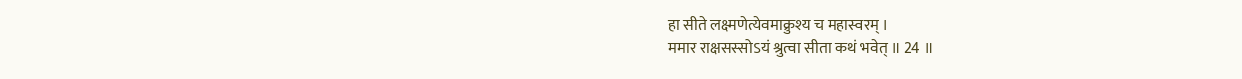हा सीते लक्ष्मणेत्येवमाक्रुश्य च महास्वरम् ।
ममार राक्षसस्सोऽयं श्रुत्वा सीता कथं भवेत् ॥ 24 ॥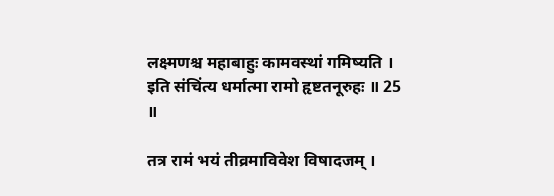लक्ष्मणश्च महाबाहुः कामवस्थां गमिष्यति ।
इति संचिंत्य धर्मात्मा रामो हृष्टतनूरुहः ॥ 25 ॥

तत्र रामं भयं तीव्रमाविवेश विषादजम् ।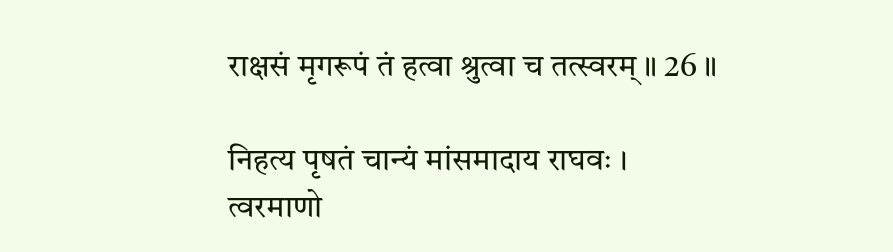राक्षसं मृगरूपं तं हत्वा श्रुत्वा च तत्स्वरम् ॥ 26 ॥

निहत्य पृषतं चान्यं मांसमादाय राघवः ।
त्वरमाणो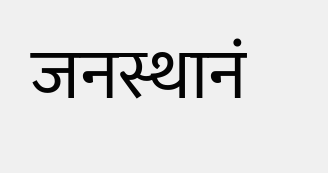जनस्थानं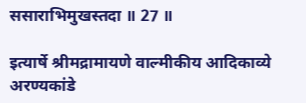ससाराभिमुखस्तदा ॥ 27 ॥

इत्यार्षे श्रीमद्रामायणे वाल्मीकीय आदिकाव्ये अरण्यकांडे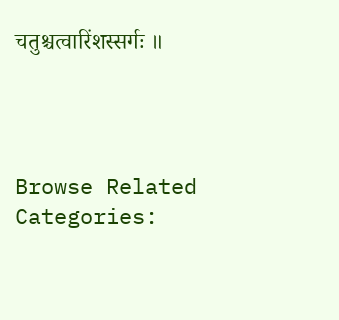चतुश्चत्वारिंशस्सर्गः ॥




Browse Related Categories: